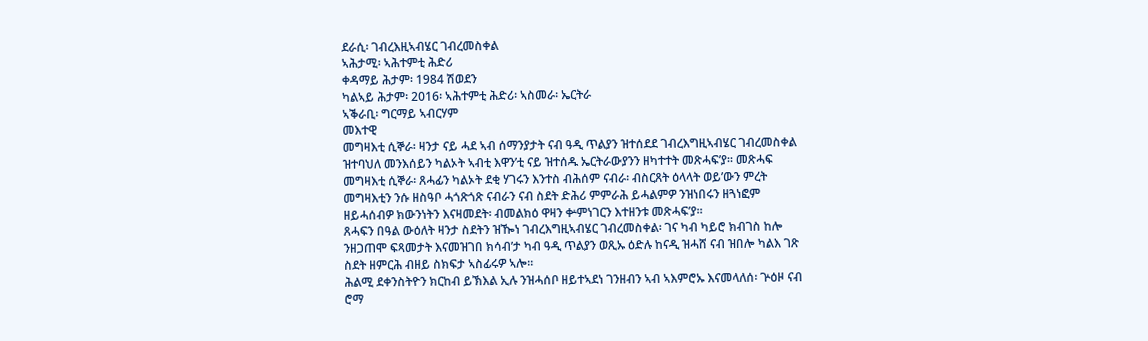ደራሲ፡ ገብረእዚኣብሄር ገብረመስቀል
ኣሕታሚ፡ ኣሕተምቲ ሕድሪ
ቀዳማይ ሕታም፡ 1984 ሽወደን
ካልኣይ ሕታም፡ 2016፡ ኣሕተምቲ ሕድሪ፡ ኣስመራ፡ ኤርትራ
ኣቕራቢ፡ ግርማይ ኣብርሃም
መእተዊ
መግዛእቲ ሲኞራ፡ ዛንታ ናይ ሓደ ኣብ ሰማንያታት ናብ ዓዲ ጥልያን ዝተሰደደ ገብረእግዚኣብሄር ገብረመስቀል ዝተባህለ መንእሰይን ካልኦት ኣብቲ እዋን’ቲ ናይ ዝተሰዱ ኤርትራውያንን ዘካተተት መጽሓፍ’ያ። መጽሓፍ መግዛእቲ ሲኞራ፡ ጸሓፊን ካልኦት ደቂ ሃገሩን እንተስ ብሕሰም ናብራ፡ ብስርጸት ዕላላት ወይ’ውን ምረት መግዛእቲን ንሱ ዘስዓቦ ሓጎጽጎጽ ናብራን ናብ ስደት ድሕሪ ምምራሕ ይሓልምዎ ንዝነበሩን ዘጓነፎም ዘይሓሰብዎ ክውንነትን እናዛመደት፡ ብመልክዕ ዋዛን ቍምነገርን እተዘንቱ መጽሓፍ’ያ።
ጸሓፍን በዓል ውዕለት ዛንታ ስደትን ዝዀነ ገብረእግዚኣብሄር ገብረመስቀል፡ ገና ካብ ካይሮ ክብገስ ከሎ ንዘጋጠሞ ፍጻመታት እናመዝገበ ክሳብ’ታ ካብ ዓዲ ጥልያን ወጺኡ ዕድሉ ከናዲ ዝሓሸ ናብ ዝበሎ ካልእ ገጽ ስደት ዘምርሕ ብዘይ ስክፍታ ኣስፊሩዎ ኣሎ።
ሕልሚ ደቀንስትዮን ክርከብ ይኽእል ኢሉ ንዝሓሰቦ ዘይተኣደነ ገንዘብን ኣብ ኣእምሮኡ እናመላለሰ፡ ጕዕዞ ናብ ሮማ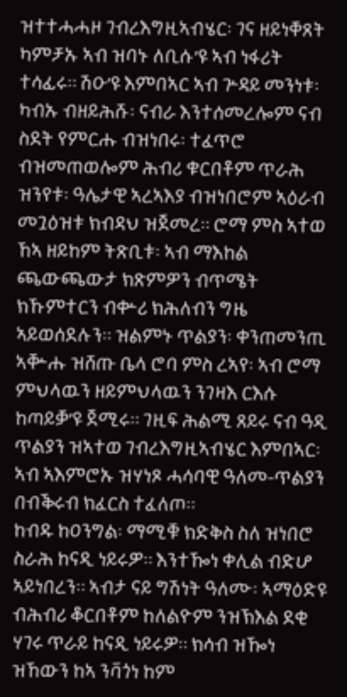ዝተተሓሓዞ ገብረእግዚኣብሄር፡ ገና ዘይነቐጸት ካምቻኡ ኣብ ዝባኑ ለቢሱ’ዩ ኣብ ነፋሪት ተሳፊሩ። ሽዑ’ዩ እምበኣር ኣብ ጕዳይ መንነቱ፡ ካብኡ ብዘይሕሹ፡ ናብራ እንተሰመረሎም ናብ ስደት የምርሑ ብዝነበሩ፡ ተፈጥሮ ብዝመጠወሎም ሕብሪ ቁርበቶም ጥራሕ ዝንየቱ፡ ዓሌታዊ ኣረኣእያ ብዝነበሮም ኣዕራብ መጓዕዝቱ ክብዳህ ዝጀመረ። ሮማ ምስ ኣተወ ኸኣ ዘይከም ትጽቢቱ፡ ኣብ ማእከል ጫውጫውታ ክጽምዎን ብጥሜት ክኹምተርን ብቍሪ ክሕለብን ግዜ ኣይወሰደሉን። ዝልምኑ ጥልያን፡ ቀንጠመንጢ ኣቝሑ ዝሸጡ ቤላ ሮባ ምስ ረኣየ፡ ኣብ ሮማ ምህላዉን ዘይምህላዉን ንገዛእ ርእሱ ከጣይቓ’ዩ ጀሚሩ። ገዚፍ ሕልሚ ጸይሩ ናብ ዓዲ ጥልያን ዝኣተወ ገብረእግዚኣብሄር እምበኣር፡ ኣብ ኣእምሮኡ ዝሃነጾ ሓሳባዊ ዓለመ-ጥልያን በብቕሩብ ክፈርስ ተፈለጦ።
ከብዱ ከዐንግል፡ ማሚቑ ክድቅስ ስለ ዝነበሮ ስራሕ ከናዲ ነይሩዎ። እንተዀነ ቀሊል ብድሆ ኣይነበረን። ኣብታ ናይ ግሽነት ዓለሙ፡ ኣማዕድዩ ብሕብሪ ቆርበቶም ከለልዮም ንዝኽእል ደቂ ሃገሩ ጥራይ ከናዲ ነይሩዎ። ክሳብ ዝዀነ ዝኸውን ከኣ ንቫጎነ ከም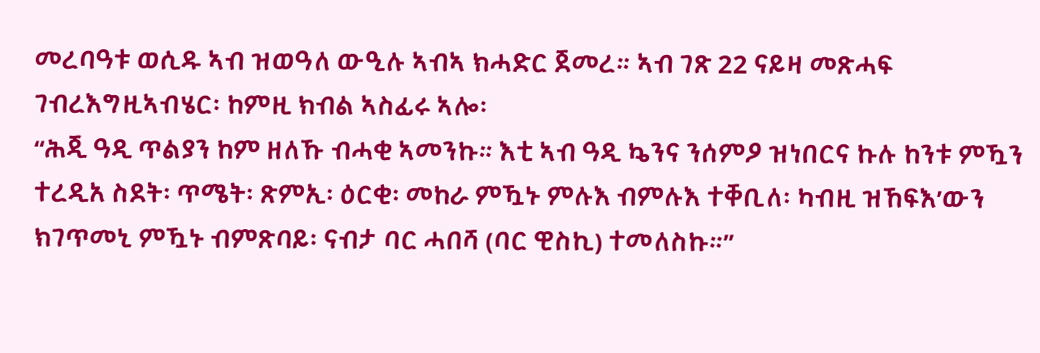መረባዓቱ ወሲዱ ኣብ ዝወዓለ ውዒሉ ኣብኣ ክሓድር ጀመረ። ኣብ ገጽ 22 ናይዛ መጽሓፍ ገብረእግዚኣብሄር፡ ከምዚ ክብል ኣስፊሩ ኣሎ፡
“ሕጂ ዓዲ ጥልያን ከም ዘለኹ ብሓቂ ኣመንኩ። እቲ ኣብ ዓዲ ኴንና ንሰምዖ ዝነበርና ኩሉ ከንቱ ምዃን ተረዲአ ስደት፡ ጥሜት፡ ጽምኢ፡ ዕርቂ፡ መከራ ምዃኑ ምሉእ ብምሉእ ተቐቢለ፡ ካብዚ ዝኸፍእ’ውን ክገጥመኒ ምዃኑ ብምጽባይ፡ ናብታ ባር ሓበሻ (ባር ዊስኪ) ተመለስኩ።”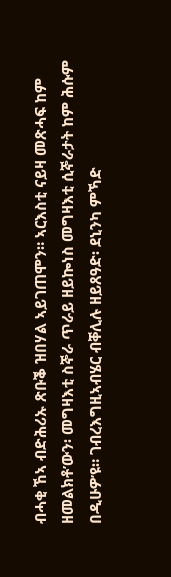ብሓቂ ኸኣ ብድሕሪኡ ጽቡቕ ዝበሃል ኣይገጠሞን። ኣርእስቲ ናይዛ መጽሓፍ ከም ዘመልክቶ’ውን፡ መግዛእቲ ስኞራ ጥራይ ዘይኰነስ መግዛእቲ ሲኞራታት ከም ሕሱም በዲሁዎ’ዩ። ገብረእግዚኣብሄር ብቐሊሉ ዘይጸዓድ፡ ደኒንካ ምኻድ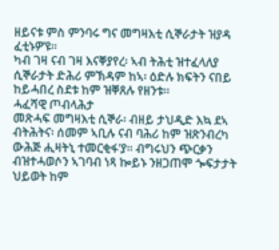ዘይናቱ ምስ ምንባሩ ግና መግዛእቲ ሲኞራታት ዝያዳ ፈቲኑዎ’ዩ።
ካብ ገዛ ናብ ገዛ እናቐያየረ፡ ኣብ ትሕቲ ዝተፈላለያ ሲኞራታት ድሕሪ ምኽዳም ከኣ፡ ዕድሉ ክፍትን ናበይ ከይሓበረ ስደቱ ከም ዝቐጸሉ የዘንቱ።
ሓፈሻዊ ጦብላሕታ
መጽሓፍ መግዛእቲ ሲኞራ፡ ብዘይ ታህዲድ እኳ ደኣ ብትሕትና፡ ሰመም ኣቢሉ ናብ ባሕሪ ከም ዝጽንብረካ ውሕጅ ሒዛትኒ ተመርቂፋ’ያ። ብግሩህን ጭርቃን ብዝተሓወሶን ኣገባብ ነጻ ኰይኑ ንዘጋጠሞ ጐፍታታት ህይወት ከም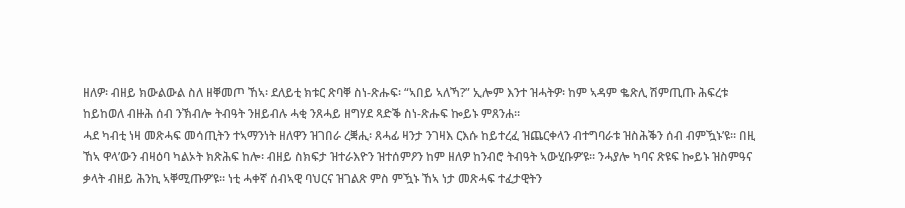ዘለዎ፡ ብዘይ ክውልውል ስለ ዘቐመጦ ኸኣ፡ ደለይቲ ክቱር ጽባቐ ስነ-ጽሑፍ፡ “ኣበይ ኣለኻ?” ኢሎም እንተ ዝሓትዎ፡ ከም ኣዳም ቈጽሊ ሽምጢጡ ሕፍረቱ ከይከወለ ብዙሕ ሰብ ንኽብሎ ትብዓት ንዘይብሉ ሓቂ ንጸሓይ ዘግሃደ ጻድቕ ስነ-ጽሑፍ ኰይኑ ምጸንሐ።
ሓደ ካብቲ ነዛ መጽሓፍ መሳጢትን ተኣማንነት ዘለዋን ዝገበራ ረቛሒ፡ ጸሓፊ ዛንታ ንገዛእ ርእሱ ከይተረፈ ዝጨርቀላን ብተግባራቱ ዝስሕቕን ሰብ ብምዃኑ’ዩ። በዚ ኸኣ ዋላ’ውን ብዛዕባ ካልኦት ክጽሕፍ ከሎ፡ ብዘይ ስክፍታ ዝተራእዮን ዝተሰምዖን ከም ዘለዎ ከንብሮ ትብዓት ኣውሂቡዎ’ዩ። ንሓያሎ ካባና ጽዩፍ ኰይኑ ዝስምዓና ቃላት ብዘይ ሕንኪ ኣቐሚጡዎ’ዩ። ነቲ ሓቀኛ ሰብኣዊ ባህርና ዝገልጽ ምስ ምዃኑ ኸኣ ነታ መጽሓፍ ተፈታዊትን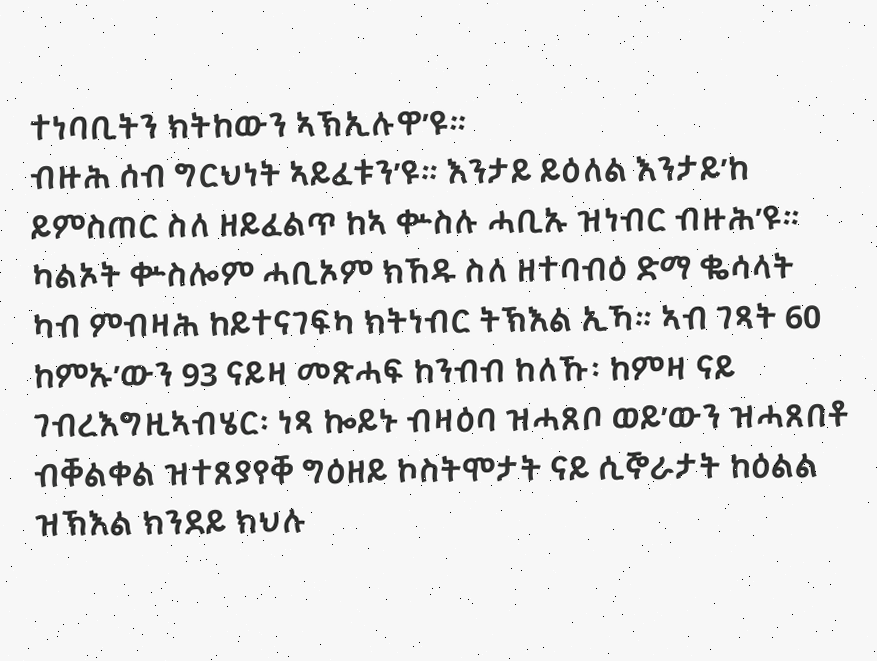ተነባቢትን ክትከውን ኣኽኢሉዋ’ዩ።
ብዙሕ ሰብ ግርህነት ኣይፈቱን’ዩ። እንታይ ይዕለል እንታይ’ከ ይምስጠር ስለ ዘይፈልጥ ከኣ ቍስሉ ሓቢኡ ዝነብር ብዙሕ’ዩ። ካልኦት ቍስሎም ሓቢኦም ክኸዱ ስለ ዘተባብዕ ድማ ቈሳላት ካብ ምብዛሕ ከይተናገፍካ ክትነብር ትኽእል ኢኻ። ኣብ ገጻት 60 ከምኡ’ውን 93 ናይዛ መጽሓፍ ከንብብ ከለኹ፡ ከምዛ ናይ ገብረእግዚኣብሄር፡ ነጻ ኰይኑ ብዛዕባ ዝሓጸቦ ወይ’ውን ዝሓጸበቶ ብቐልቀል ዝተጸያየቐ ግዕዘይ ኮስትሞታት ናይ ሲኞራታት ከዕልል ዝኽእል ክንደይ ክህሉ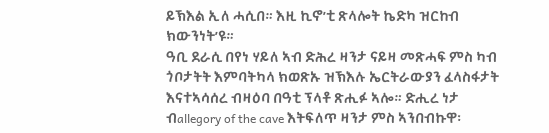ይኽእል ኢለ ሓሲበ። እዚ ኪኖ’ቲ ጽላሎት ኬድካ ዝርከብ ክውንነት’ዩ።
ዓቢ ደራሲ በየነ ሃይለ ኣብ ድሕረ ዛንታ ናይዛ መጽሓፍ ምስ ካብ ጎቦታትት እምባትካላ ክወጽኡ ዝኽእሉ ኤርትራውያን ፈላስፋታት እናተኣሳሰረ ብዛዕባ በዓቲ ፕላቶ ጽሒፉ ኣሎ። ድሒረ ነታ ብallegory of the cave እትፍለጥ ዛንታ ምስ ኣንበብኩዋ፡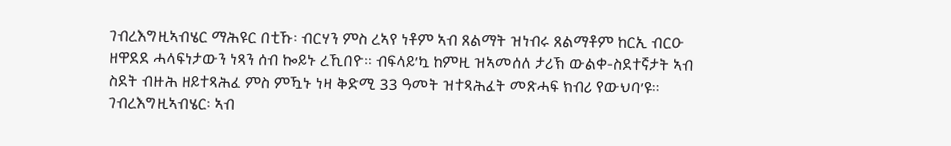ገብረእግዚኣብሄር ማሕዩር በቲኹ፡ ብርሃን ምስ ረኣየ ነቶም ኣብ ጸልማት ዝነብሩ ጸልማቶም ከርኢ ብርዑ ዘዋደደ ሓላፍነታውን ነጻን ሰብ ኰይኑ ረኺበዮ። ብፍላይ’ኳ ከምዚ ዝኣመሰለ ታሪኽ ውልቀ-ስደተኛታት ኣብ ስደት ብዙሕ ዘይተጻሕፈ ምስ ምዃኑ ነዛ ቅድሚ 33 ዓመት ዝተጻሕፈት መጽሓፍ ክብሪ የውህባ’ዩ።
ገብረእግዚኣብሄር፡ ኣብ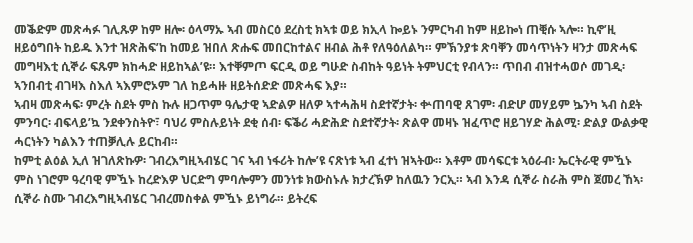መቕድም መጽሓፉ ገሊጹዎ ከም ዘሎ፡ ዕላማኡ ኣብ መስርዕ ደረስቲ ክኣቱ ወይ ክኢላ ኰይኑ ንምርካብ ከም ዘይኰነ ጠቒሱ ኣሎ። ኪኖ’ዚ ዘይዕግበት ከይዱ እንተ ዝጽሕፍ’ከ ከመይ ዝበለ ጽሑፍ መበርከተልና ዘብል ሕቶ የለዓዕለልካ። ምኽንያቱ ጽባቐን መሳጥነትን ዛንታ መጽሓፍ መግዛእቲ ሲኞራ ፍጹም ክከሓድ ዘይከኣል’ዩ። እተቐምጦ ፍርዲ ወይ ግሁድ ስብከት ዓይነት ትምህርቲ የብላን። ጥበብ ብዝተሓወሶ መገዲ፡ ኣንበብቲ ብገዛእ ስእለ ኣእምሮኦም ገለ ከይሓዙ ዘይትሰድድ መጽሓፍ እያ።
ኣብዛ መጽሓፍ፡ ምረት ስደት ምስ ኩሉ ዘጋጥም ዓሌታዊ ኣድልዎ ዘለዎ ኣተሓሕዛ ስደተኛታት፡ ቍጠባዊ ጸገም፡ ብድሆ መሃይም ኴንካ ኣብ ስደት ምንባር፡ ብፍላይ’ኳ ንደቀንስትዮ፣ ባህሪ ምስሉይነት ደቂ ሰብ፡ ፍቕሪ ሓድሕድ ስደተኛታት፡ ጽልዋ መዛኑ ዝፈጥሮ ዘይገሃድ ሕልሚ፡ ድልያ ውልቃዊ ሓርነትን ካልእን ተጠቓሊሉ ይርከብ።
ከምቲ ልዕል ኢለ ዝገለጽኩዎ፡ ገብረእግዚኣብሄር ገና ኣብ ነፋሪት ከሎ’ዩ ናጽነቱ ኣብ ፈተነ ዝኣትው። እቶም መሳፍርቱ ኣዕራብ፡ ኤርትራዊ ምዃኑ ምስ ነገሮም ዓረባዊ ምዃኑ ከረድእዎ ህርድግ ምባሎምን መንነቱ ክውስኑሉ ክታረኽዎ ከለዉን ንርኢ። ኣብ እንዳ ሲኞራ ስራሕ ምስ ጀመረ ኸኣ፡ ሲኞራ ስሙ ገብረእግዚኣብሄር ገብረመስቀል ምዃኑ ይነግራ። ይትረፍ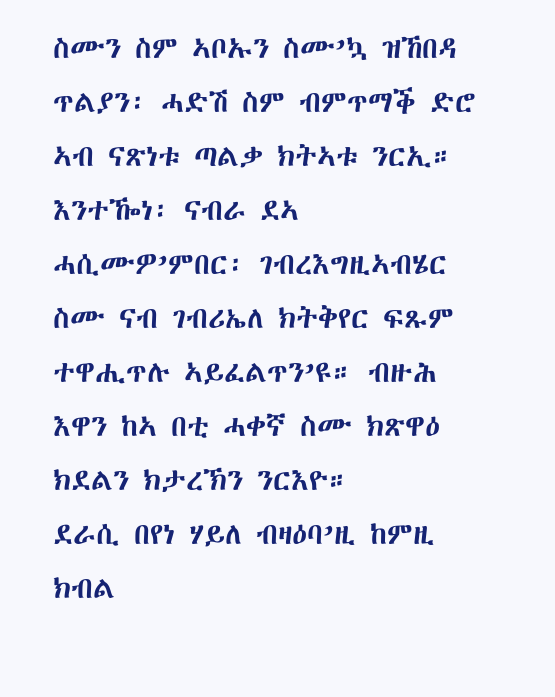ስሙን ስም ኣቦኡን ስሙ’ኳ ዝኸበዳ ጥልያን፡ ሓድሽ ስም ብምጥማቕ ድሮ ኣብ ናጽነቱ ጣልቃ ክትኣቱ ንርኢ። እንተዀነ፡ ናብራ ደኣ ሓሲሙዎ’ምበር፡ ገብረእግዚኣብሄር ስሙ ናብ ገብሪኤለ ክትቅየር ፍጹም ተዋሒጥሉ ኣይፈልጥን’ዩ። ብዙሕ እዋን ከኣ በቲ ሓቀኛ ስሙ ክጽዋዕ ክደልን ክታረኽን ንርእዮ።
ደራሲ በየነ ሃይለ ብዛዕባ’ዚ ከምዚ ክብል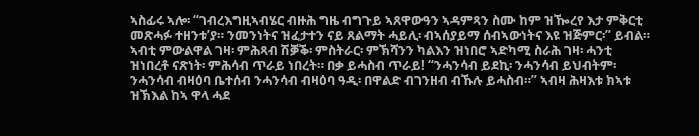ኣስፊሩ ኣሎ፡ “ገብረእግዚኣብሄር ብዙሕ ግዜ ብግጉይ ኣጸዋውዓን ኣዳምጻን ስሙ ከም ዝዀረየ እታ ምቅርቲ መጽሓፉ ተዘንቱ’ያ። ንመንነትና ዝፈታተን ናይ ጸልማት ሓይሊ፡ ብኣሰያይማ ሰብኣውነትና እዩ ዝጅምር፡” ይብል።
ኣብቲ ምውልዋል ገዛ፡ ምሕጻብ ሽቓቕ፡ ምስትራር፡ ምኽሻንን ካልእን ዝነበሮ ኣድካሚ ስራሕ ገዛ፡ ሓንቲ ዝነበረቶ ናጽነት፡ ምሕሳብ ጥራይ ነበረት። በቃ ይሓስብ ጥራይ! “ንሓንሳብ ይደኪ፡ ንሓንሳብ ይህብትም፡ ንሓንሳብ ብዛዕባ ቤተሰብ ንሓንሳብ ብዛዕባ ዓዲ፡ በዋልድ ብገንዘብ ብኹሉ ይሓስብ።” ኣብዛ ሕዛእቱ ክኣቱ ዝኽእል ከኣ ዋላ ሓደ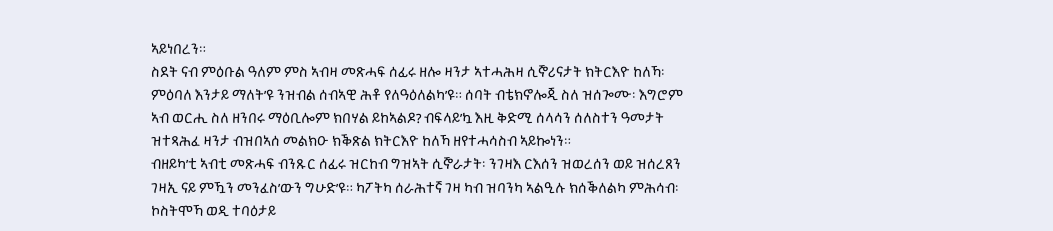ኣይነበረን።
ስደት ናብ ምዕቡል ዓለም ምስ ኣብዛ መጽሓፍ ሰፊሩ ዘሎ ዛንታ ኣተሓሕዛ ሲኞሪናታት ክትርእዮ ከለኻ፡ ምዕባለ እንታይ ማለት’ዩ ንዝብል ሰብኣዊ ሕቶ የለዓዕለልካ’ዩ። ሰባት ብቴክኖሎጂ ስለ ዝሰጐሙ፡ እግሮም ኣብ ወርሒ ስለ ዘንበሩ ማዕቢሎም ክበሃል ይከኣልዶ? ብፍላይ’ኳ እዚ ቅድሚ ሰላሳን ሰለስተን ዓመታት ዝተጻሕፈ ዛንታ ብዝበኣሰ መልክዑ ክቕጽል ክትርእዮ ከለኻ ዘየተሓሳስብ ኣይኰነን።
ብዘይካ’ቲ ኣብቲ መጽሓፍ ብንጹር ሰፊሩ ዝርከብ ግዝኣት ሲኞራታት፡ ንገዛእ ርእሰን ዝወረሰን ወይ ዝሰረጸን ገዛኢ ናይ ምዃን መንፈስ’ውን ግሁድ’ዩ። ካፖትካ ሰራሕተኛ ገዛ ካብ ዝባንካ ኣልዒሉ ክሰቕለልካ ምሕሳብ፡ ኮስትሞኻ ወዲ ተባዕታይ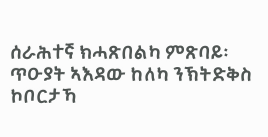ሰራሕተኛ ክሓጽበልካ ምጽባይ፡ ጥዑያት ኣእዳው ከለካ ንኽትድቅስ ኮቦርታኻ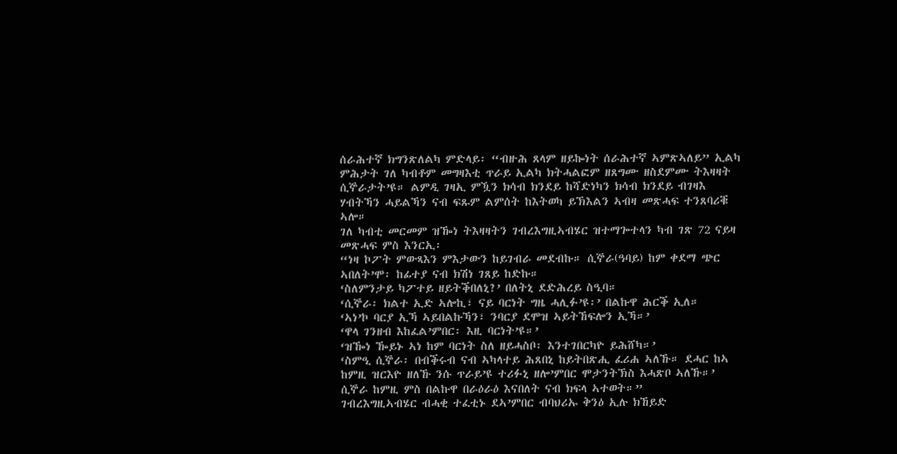ሰራሕተኛ ክግንጽለልካ ምድላይ፡ “ብዙሕ ጸላም ዘይኰነት ሰራሕተኛ ኣምጽኣለይ” ኢልካ ምሕታት ገለ ካብቶም መግዛእቲ ጥራይ ኢልካ ክትሓልፎም ዘጸግሙ ዘስደምሙ ትእዛዛት ሲኞራታት’ዩ። ልምዲ ገዛኢ ምዃን ክሳብ ክንደይ ከሻድነካን ክሳብ ክንደይ ብገዛእ ሃብትኻን ሓይልኻን ናብ ፍጹም ልምሰት ከእትወካ ይኽእልን ኣብዛ መጽሓፍ ተንጸባሪቑ ኣሎ።
ገለ ካብቲ መርመም ዝዀነ ትእዛዛትን ገብረእግዚኣብሄር ዝተማጐተላን ካብ ገጽ 72 ናይዛ መጽሓፍ ምስ እንርኢ፡
“ነዛ ኮፖት ምውጻእን ምእታውን ከይገብራ መደብኩ። ሲኞራ(ዓባይ) ከም ቀደማ ጭር ኣበለት’ሞ፡ ከፊተያ ናብ ክሽነ ገጸይ ከድኩ።
‘ስለምንታይ ካፖተይ ዘይትቕበለኒ?’ በለትኒ ደድሕረይ ስዒባ።
‘ሲኞራ፡ ክልተ ኢድ ኣሎኪ፣ ናይ ባርነት ግዜ ሓሊፉ’ዩ፡’ በልኩዋ ሕርቕ ኢለ።
‘ኣነ’ኮ ባርያ ኢኻ ኣይበልኩኻን፣ ንባርያ ደሞዝ ኣይትኸፍሎን ኢኻ።’
‘ዋላ ገንዘብ እከፈል’ምበር፡ እዚ ባርነት’ዩ።’
‘ዝዀነ ዀይኑ ኣነ ከም ባርነት ስለ ዘይሓስቦ፡ እንተገበርካዮ ይሕሸካ።’
‘ስምዒ ሲኞራ፡ በብቕሩብ ናብ ኣካላተይ ሕጸበኒ ከይትበጽሒ ፈሪሐ ኣለኹ። ደሓር ከኣ ከምዚ ዝርእዮ ዘለኹ ንሱ ጥራይ’ዩ ተሪፉኒ ዘሎ’ምበር ሞታንትኽስ እሓጽቦ ኣለኹ።’
ሲኞራ ከምዚ ምስ በልኩዋ በራዕራዕ እናበለት ናብ ክፍላ ኣተወት።”
ገብረእግዚኣብሄር ብሓቂ ተፈቲኑ ደኣ’ምበር ብባህሪኡ ቅንዕ ኢሉ ክኸይድ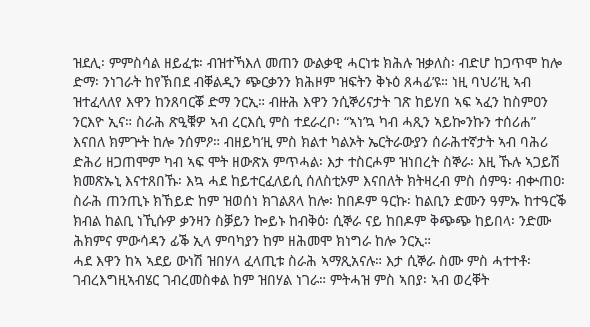ዝደሊ፡ ምምስሳል ዘይፈቱ፡ ብዝተኻእለ መጠን ውልቃዊ ሓርነቱ ክሕሉ ዝቃለስ፡ ብድሆ ከጋጥሞ ከሎ ድማ፡ ንነገራት ከየኽበደ ብቐልዲን ጭርቃንን ክሕዞም ዝፍትን ቅኑዕ ጸሓፊ’ዩ። ነዚ ባህሪ’ዚ ኣብ ዝተፈላለየ እዋን ከንጸባርቖ ድማ ንርኢ። ብዙሕ እዋን ንሲኞሪናታት ገጽ ከይሃበ ኣፍ ኣፈን ከስምዐን ንርእዮ ኢና። ስራሕ ጽዒቑዎ ኣብ ረርእሲ ምስ ተደራረቦ፡ “ኣነ’ኳ ካብ ሓጺን ኣይኰንኩን ተሰሪሐ” እናበለ ክምጕት ከሎ ንሰምዖ። ብዘይካ’ዚ ምስ ክልተ ካልኦት ኤርትራውያን ሰራሕተኛታት ኣብ ባሕሪ ድሕሪ ዘጋጠሞም ካብ ኣፍ ሞት ዘውጽአ ምጥሓል፡ እታ ተስርሖም ዝነበረት ስኞራ፡ እዚ ኹሉ ኣጋይሽ ክመጽኡኒ እናተጸበኹ፡ እኳ ሓደ ከይተርፈለይሲ ሰለስቲኦም እናበለት ክትዛረብ ምስ ሰምዓ፡ ብቍጠዐ፡ ስራሕ ጠንጢኑ ክኸይድ ከም ዝወሰነ ክገልጸላ ከሎ፡ ከበዶም ዓርኩ፡ ከልቢን ድሙን ዓምኡ ከተዓርቕ ክብል ከልቢ ነኺሱዎ ቃንዛን ስቓይን ኰይኑ ከብቅዕ፡ ሲኞራ ናይ ከበዶም ቅጭጭ ከይበላ፡ ንድሙ ሕክምና ምውሳዳን ፊቕ ኢላ ምባካያን ከም ዘሕመሞ ክነግራ ከሎ ንርኢ።
ሓደ እዋን ከኣ ኣደይ ውነሽ ዝበሃላ ፈላጢቱ ስራሕ ኣማጺአናሉ። እታ ሲኞራ ስሙ ምስ ሓተተቶ፡ ገብረእግዚኣብሄር ገብረመስቀል ከም ዝበሃል ነገራ። ምትሓዝ ምስ ኣበያ፡ ኣብ ወረቐት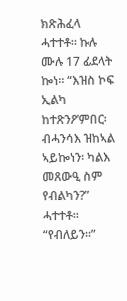ክጽሕፈላ ሓተተቶ። ኩሉ ሙሉ 17 ፊደላት ኰነ። “እዝስ ኮፍ ኢልካ ከተጽንዖ’ምበር፡ ብሓንሳእ ዝከኣል ኣይኰነን፡ ካልእ መጸውዒ ስም የብልካን?” ሓተተቶ።
“የብለይን።”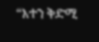“እተን ቅድሚ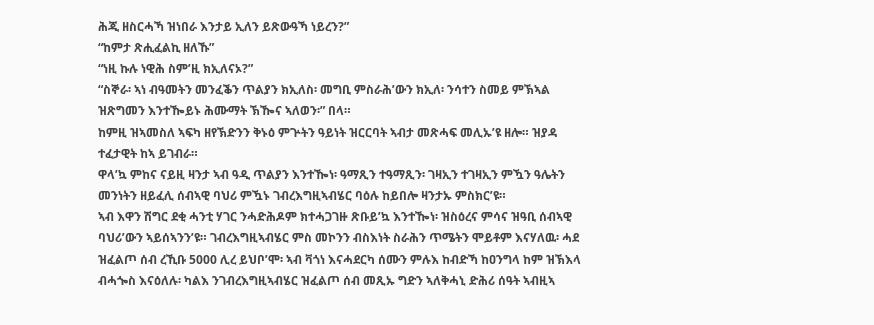ሕጂ ዘስርሓኻ ዝነበራ እንታይ ኢለን ይጽውዓኻ ነይረን?”
“ከምታ ጽሒፈልኪ ዘለኹ”
“ነዚ ኩሉ ነዊሕ ስም’ዚ ክኢለናኦ?”
“ስኞራ፡ ኣነ ብዓመትን መንፈቕን ጥልያን ክኢለስ፡ መግቢ ምስራሕ’ውን ክኢለ፡ ንሳተን ስመይ ምኽኣል ዝጽግመን እንተዀይኑ ሕሙማት ኽዀና ኣለወን፡” በላ።
ከምዚ ዝኣመስለ ኣፍካ ዘየኽድንን ቅኑዕ ምጕትን ዓይነት ዝርርባት ኣብታ መጽሓፍ መሊኡ’ዩ ዘሎ። ዝያዳ ተፈታዊት ከኣ ይገብራ።
ዋላ’ኳ ምከና ናይዚ ዛንታ ኣብ ዓዲ ጥልያን እንተዀነ፡ ዓማጺን ተዓማጺን፡ ገዛኢን ተገዛኢን ምዃን ዓሌትን መንነትን ዘይፈሊ ሰብኣዊ ባህሪ ምዃኑ ገብረእግዚኣብሄር ባዕሉ ከይበሎ ዛንታኡ ምስክር’ዩ።
ኣብ እዋን ሽግር ደቂ ሓንቲ ሃገር ንሓድሕዶም ክተሓጋገዙ ጽቡይ’ኳ እንተዀነ፡ ዝስዕረና ምሳና ዝዓቢ ሰብኣዊ ባህሪ’ውን ኣይሰኣንን’ዩ። ገብረእግዚኣብሄር ምስ መኮንን ብስእነት ስራሕን ጥሜትን ሞይቶም እናሃለዉ፡ ሓደ ዝፈልጦ ሰብ ረኺቡ 5000 ሊረ ይህቦ’ሞ፡ ኣብ ቫጎነ እናሓደርካ ሰሙን ምሉእ ከብድኻ ከዐንግላ ከም ዝኽእላ ብሓጐስ እናዕለሉ፡ ካልእ ንገብረእግዚኣብሄር ዝፈልጦ ሰብ መጺኡ ግድን ኣለቅሓኒ ድሕሪ ሰዓት ኣብዚኣ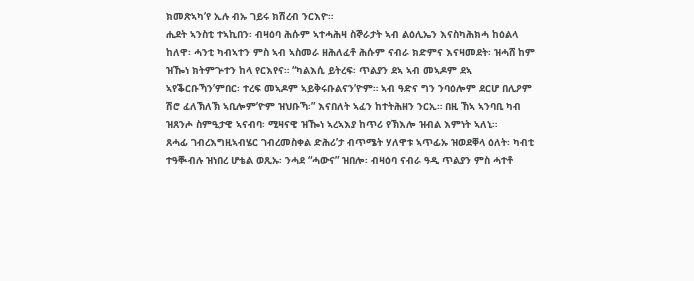ክመጽኣካ’የ ኢሉ ብኡ ገይሩ ክሽረብ ንርእዮ።
ሒደት ኣንስቲ ተኣኪበን፡ ብዛዕባ ሕሱም ኣተሓሕዛ ስኞራታት ኣብ ልዕሊኤን እናስካሕክሓ ከዕልላ ከለዋ፡ ሓንቲ ካብኣተን ምስ ኣብ ኣስመራ ዘሕለፈቶ ሕሱም ናብራ ክድምና እናዛመደት፡ ዝሓሸ ከም ዝዀነ ክትምጕተን ከላ የርእየና። “ካልእሲ ይትረፍ፡ ጥልያን ደኣ ኣብ መኣዶም ደኣ ኣየቕርቡኻን’ምበር፡ ተረፍ መኣዶም ኣይቅሩቡልናን’ዮም። ኣብ ዓድና ግን ንባዕሎም ደርሆ በሊዖም ሽሮ ፈለኽለኽ ኣቢሎም’ዮም ዝህቡኻ፡” እናበለት ኣፈን ከተትሕዘን ንርኢ። በዚ ኸኣ ኣንባቢ ካብ ዝጸንሖ ስምዒታዊ ኣናብባ፡ ሚዛናዊ ዝዀነ ኣረኣእያ ከጥሪ የኽእሎ ዝብል እምነት ኣለኒ።
ጸሓፊ ገብረእግዚኣብሄር ገብረመስቀል ድሕሪ’ታ ብጥሜት ሃለዋቱ ኣጥፊኡ ዝወደቐላ ዕለት፡ ካብቲ ተዓቚብሉ ዝነበረ ሆቴል ወጺኡ፡ ንሓደ “ሓውና” ዝበሎ፡ ብዛዕባ ናብራ ዓዲ ጥልያን ምስ ሓተቶ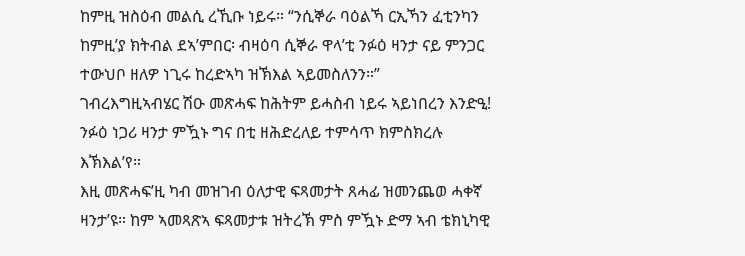ከምዚ ዝስዕብ መልሲ ረኺቡ ነይሩ። “ንሲኞራ ባዕልኻ ርኢኻን ፈቲንካን ከምዚ’ያ ክትብል ደኣ’ምበር፡ ብዛዕባ ሲኞራ ዋላ’ቲ ንፉዕ ዛንታ ናይ ምንጋር ተውህቦ ዘለዎ ነጊሩ ከረድኣካ ዝኽእል ኣይመስለንን።”
ገብረእግዚኣብሄር ሽዑ መጽሓፍ ከሕትም ይሓስብ ነይሩ ኣይነበረን እንድዒ! ንፉዕ ነጋሪ ዛንታ ምዃኑ ግና በቲ ዘሕድረለይ ተምሳጥ ክምስክረሉ እኽእል’የ።
እዚ መጽሓፍ’ዚ ካብ መዝገብ ዕለታዊ ፍጻመታት ጸሓፊ ዝመንጨወ ሓቀኛ ዛንታ’ዩ። ከም ኣመጻጽኣ ፍጻመታቱ ዝትረኽ ምስ ምዃኑ ድማ ኣብ ቴክኒካዊ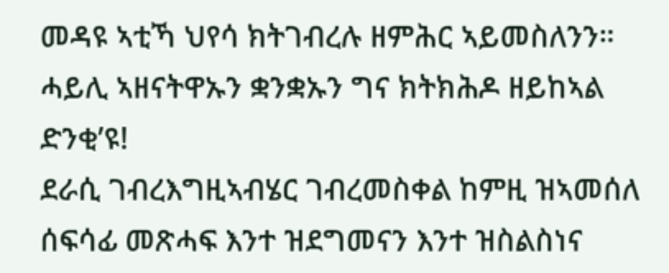መዳዩ ኣቲኻ ህየሳ ክትገብረሉ ዘምሕር ኣይመስለንን። ሓይሊ ኣዘናትዋኡን ቋንቋኡን ግና ክትክሕዶ ዘይከኣል ድንቂ’ዩ!
ደራሲ ገብረእግዚኣብሄር ገብረመስቀል ከምዚ ዝኣመሰለ ሰፍሳፊ መጽሓፍ እንተ ዝደግመናን እንተ ዝስልስነና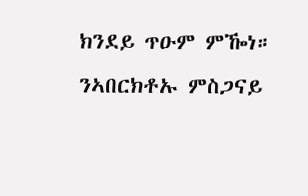ክንደይ ጥዑም ምዀነ። ንኣበርክቶኡ ምስጋናይ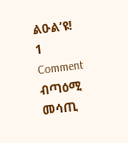ልዑል’ዩ!
1 Comment
ብጣዕሚ መሳጢ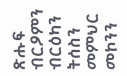ጽሑፍ ብርዖምን ብርዕካን ትሰስን መምህር መኮንን